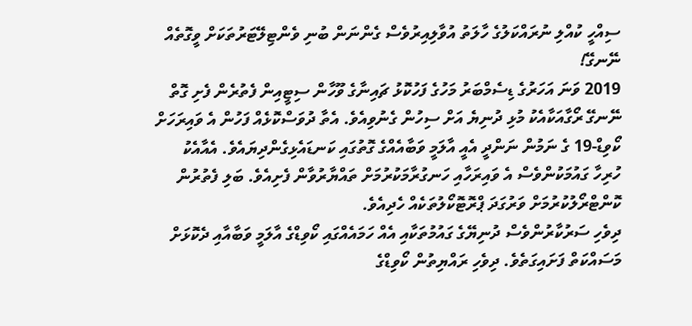ސިއްހީ ކުއްލި ނުރައްކަލުގެ ހާލަތު އުވާލިއިރުވެސް ގެންނަން ބުނި ވެންޓިލޭޓަރުތަކަށް ވީގޮތެއް ނޭނގޭ!
2019 ވަނަ އަހަރުގެ ޑިސެމްބަރު މަހުގެ ފަހުކޮޅު ޗައިނާގެ ވޫހާން ސިޓީއިން ފެތުރެން ފެށި ގޮތް ނޭނގޭ ރޯގާއަކާއެކު މުޅި ދުނިޔެ އަށް ސިހުން ގެނުވިއެވެ. އެތާ ދުވަސްކޮޅެއް ފަހުން އެ ވައިރަހަށް ކޯވިޑް-19 ގެ ނަމުން ނަންދީ އެއީ އާލަމީ ވަބާއެއްގެ ގޮތުގައި ކަނޑައެޅިގެންދިޔައެވެ. އެއާއެކު ހުރިހާ ގައުމަކުންވެސް އެ ވައިރަހާއި ހަނގުރާމަކުރުމަށް ތައްޔާރުވާން ފެށިއެވެ. ބަލި ފެތުރުން ކޮންޓްރޯލުކުރުމަށް ވަރުގަދަ ޕްރޮޓޮކޯލުތަކެއް ހެދިއެވެ.
ދިވެހި ސަރުކާރުންވެސް ދުނިޔޭގެ ގައުމުތަކާއި އެއް ހަމައެއްގައި ކޯވިޑްގެ އާލަމީ ވަބާއާއި ދެކޮޅަށް މަސައްކަތް ފަށައިގަތެވެ. ދިވެހި ރައްޔިތުން ކޯވިޑްގެ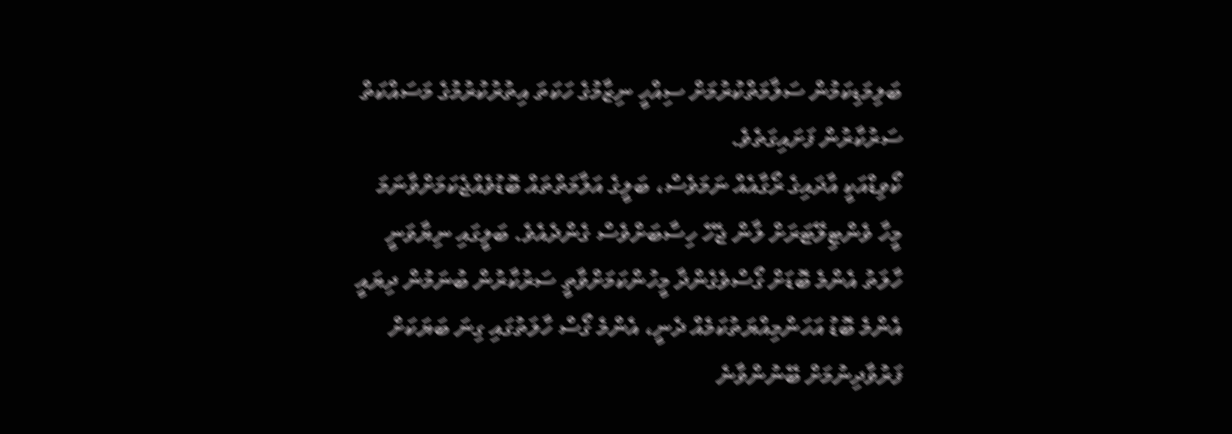ބަލިމަޑިކަމުން ސަލާމަތްކުރުމަށް ސިއްހީ ނިޒާމުގެ ހަކަތަ އިތުރުކުރުމުގެ މަސައްކަތް ސަރުކާރުން ފަށައިގަތެވެ.
ކޯވިޑްއަކީ އާދައިގެ ރޯގާއެއް ނަމަވެސް، ބަލީގެ އަލާމަތްތައް ބޮޑުވެއްޖެކަމަށްވާނަމަ މީހާ ވެންޓިލޭޓަރަށް ލާން ޖެހޭ ހިސާބަށްވެސް ގެންދެއެވެ. ބަލީގައި ނިޔާވަނީ ހާލަތު އެންމެ ބޮޑަށް ގޯސްވެގެންދާ މީހުންކަމަށްވާތީ ސަރުކާރުން ބުނަމުން ދިޔައީ އެންމެ ބޮޑު އަހަންމިއްޔަތުކަމެއް ދެނީ، އެންމެ ގޯސް ހާލަތުގައި ގިނަ ބަޔަކަށް ފަރުވާދިނުމަށް ބޭނުންވާނެ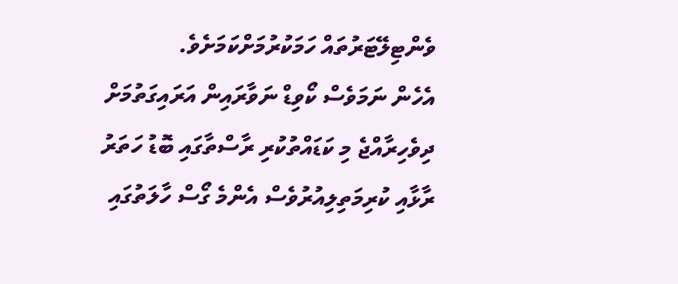ވެންޓިލޭޓަރުތައް ހަމަކުރުމަށްކަމަށެވެ.
އެހެން ނަމަވެސް ކޯވިޑް ނަވާރައިން އަރައިގަތުމަށް ދިވެހިރާއްޖެ މި ކަޑައްތުކުރި ރާސްތާގައި ބޮޑު ހަތަރު ރާޅާއި ކުރިމަތިލިއުރުވެސް އެންމެ ގޯސް ހާލަތުގައި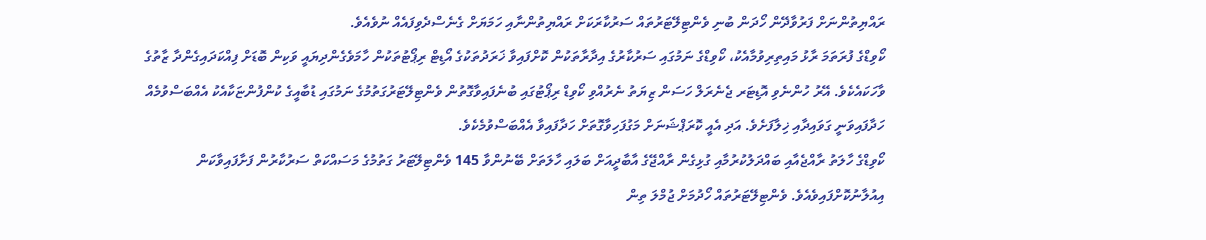ރައްޔިތުންނަށް ފަރުވާދޭން ހޯދަން ބުނި ވެންޓިލޭޓަރުތައް ސަރުކާރަކަށް ރައްޔިތުންނާއި ހަމަޔަށް ގެނެސްދެވިފައެއް ނުވެއެވެ.
ކޯވިޑްގެ ފުރަތަމަ ރާޅު މައިތިރިވުމާއެކު، ކޯވިޑްގެ ނަމުގައި ސަރުކާރުގެ އިދާރާތަކުން ކޮށްފައިވާ ޚަރަދުތަކުގެ އޯޑިޓް ރިޕޯޓުތަކުން ހާމަވެގެންދިޔައީ ވަކިން ބޮޑަށް ފިއްކަދައިގެންދާ ޒާތުގެ ވާހަކައެކެވެ. އޭރު ހުންނެވި އޮޑިޓަރ ޖެނެރަލް ހަސަން ޒިޔަތު ނެރުއްވި ކޯވިޑް ރިޕޯޓުގައި ބުނެފައިވާގޮތުން ވެންޓިލޭޓަރުގަތުމުގެ ނަމުގައި ޑުބާއީގެ ކުންފުންޏަކާއެކު އެއްބަސްވުމެއް ހަދާފައިވަނީ ގަވައިދާއި ޚިލާފަށެވެ. އަދި އެއީ ކޮރަޕްޝަނަށް މަގުފަހިވާގޮތަށް ހަދާފައިވާ އެއްބަސްވުމެކެވެ.
ކޯވިޑްގެ ހާލަތު ރާއްޖެއާއި ބައްދަލުކުރުމާއި ގުޅިގެން ރާއްޖޭގެ އާބާދީއަށް ބަލައި ހާލަތަށް ބޭނުންވާ 145 ވެންޓިލޭޓަރު ގަތުމުގެ މަސައްކަތް ސަރުކާރުން ފަށާފައިވާކަން އިއުލާނުކޮށްފައިވެއެވެ. ވެންޓިލޭޓަރުތައް ހޯދުމަށް ޖުމްލަ ތިން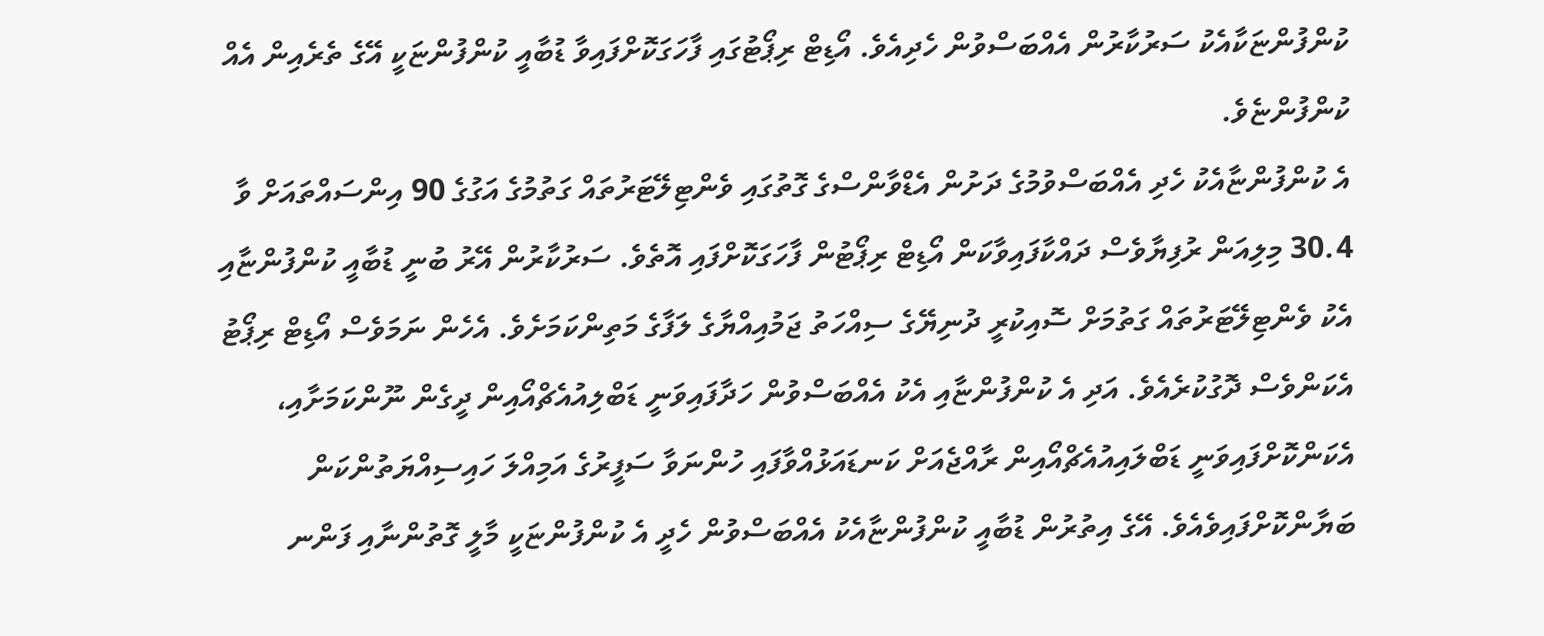ކުންފުންޏަކާއެކު ސަރުކާރުން އެއްބަސްވުން ހެދިއެވެ. އޯޑިޓް ރިޕޯޓުގައި ފާހަގަކޮށްފައިވާ ޑުބާއީ ކުންފުންޏަކީ އޭގެ ތެރެއިން އެއް ކުންފުންޏެވެ.
އެ ކުންފުންޏާއެކު ހެދި އެއްބަސްވުމުގެ ދަށުން އެޑްވާންސްގެ ގޮތުގައި ވެންޓިލޭޓަރުތައް ގަތުމުގެ އަގުގެ 90 އިންސައްތައަށް ވާ 30.4 މިލިއަން ރުފިޔާވެސް ދައްކާފައިވާކަން އޯޑިޓް ރިޕޯޓުން ފާހަގަކޮށްފައި އޮތެވެ. ސަރުކާރުން އޭރު ބުނީ ޑުބާއީ ކުންފުންޏާއި އެކު ވެންޓިލޭޓަރުތައް ގަތުމަށް ސޮއިކުރީ ދުނިޔޭގެ ސިއްހަތު ޖަމުއިއްޔާގެ ލަފާގެ މަތިންކަމަށެވެ. އެހެން ނަމަވެސް އޯޑިޓް ރިޕޯޓު އެކަންވެސް ދޮގުކުރެއެވެ. އަދި އެ ކުންފުންޏާއި އެކު އެއްބަސްވުން ހަދާފައިވަނީ ޑަބްލިއުއެޗްއޯއިން ދީގެން ނޫންކަމަށާއި، އެކަންކޮށްފައިވަނީ ޑަބްލައިއުއެޗްއޯއިން ރާއްޖެއަށް ކަނޑައަޅުއްވާފައި ހުންނަވާ ސަފީރުގެ އަމިއްލަ ހައިސިއްޔަތުންކަން ބަޔާންކޮށްފައިވެއެވެ. އޭގެ އިތުރުން ޑުބާއީ ކުންފުންޏާއެކު އެއްބަސްވުން ހެދީ އެ ކުންފުންޏަކީ މާލީ ގޮތުންނާއި ފަންނ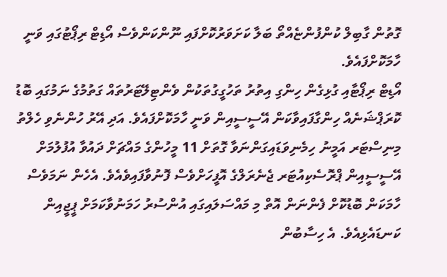ގޮތުން ގާބިލް ކުންފުންޏެއްތޯ ބަލާ ކަށަވަރުކޮށްފައި ނޫންކަންވެސް އޯޑިޓް ރިޕޯޓުގައި ވަނީ ހާމަކޮށްފައެވެ.
އޯޑިޓް ރިޕޯޓާއި ގުޅިގެން ހިންގި އިތުރު ތަހުގީގުތަކުން ވެންޓިލޭޓަރުތައް ގަތުމުގެ ނަމުގައި ބޮޑު ކޮރަޕްޝަނެއް ހިންގާފައިވާކަން އޭސީސީއިން ވަނީ ހާމަކޮށްފައެވެ. އަދި އޭރު ހުންނެވި ހެލްތު މިނިސްޓަރ އަމީނު ހިމެނިވަޑައިގަންނަވާ ގޮތަށް 11 މީހުންގެ މައްޗަށް ދައުވާ އުފުލުމަށް އޭސީސީއިން ޕްރޮސެކިއުޓަރ ޖެނެރަލްގެ އޮފީހަށްވެސް ފޮނުވާފައިވެއެވެ. އެހެން ނަމަވެސް ހާމަކަން ބޮޑުކޮށް ފެންނަން އޮތް މި މައްސަލައިގައި އުންސުރު ހަމަނުވާކަމަށް ޕީޖީއިން ކަނޑައެޅިއެވެ. އެ ހިސާބުން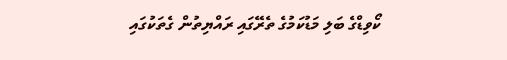ކޯވިޑްގެ ބަލި މަޑުކަމުގެ ތެރޭގައި ރައްޔިތުން ގެތަކުގައި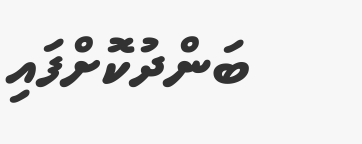ބަންދުކޮށްފައި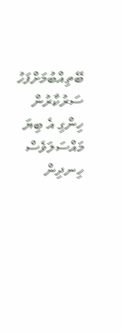ބޭތިއްބުމަށްފަހު ސަރުކާރުން ހިންގި އެ ބިޔަ މައްސަލަވެސް ހިނދިން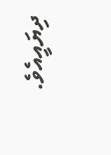ދިޔައީއެވެ.